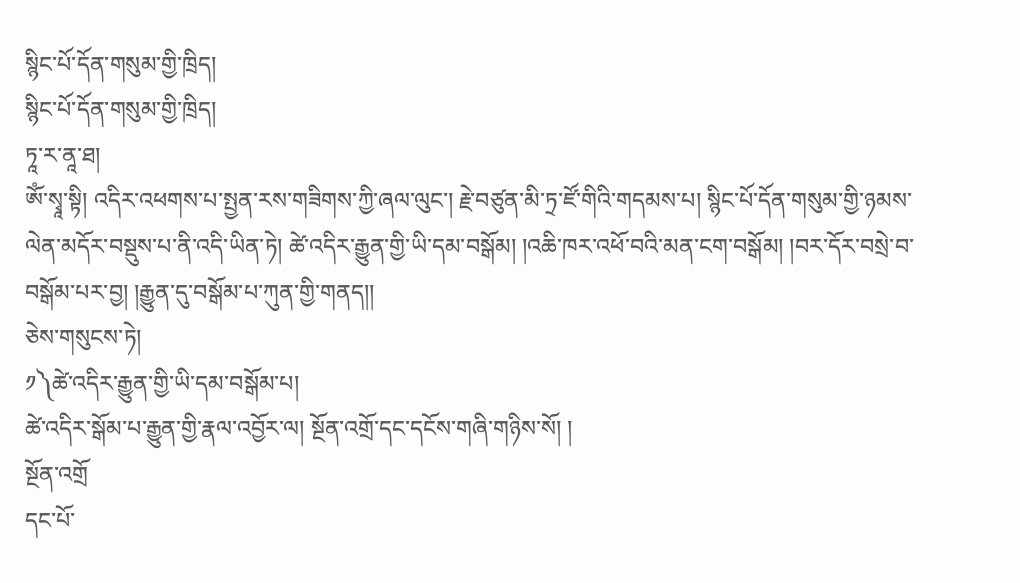སྙིང་པོ་དོན་གསུམ་གྱི་ཁྲིད།
སྙིང་པོ་དོན་གསུམ་གྱི་ཁྲིད།
ཏཱ་ར་ནཱ་ཐ།
ཨོཾ་སྭཱ་སྟི། འདིར་འཕགས་པ་སྤྱན་རས་གཟིགས་ཀྱི་ཞལ་ལུང་། རྗེ་བཙུན་མི་ཏྲ་ཛོ་གིའི་གདམས་པ། སྙིང་པོ་དོན་གསུམ་གྱི་ཉམས་ལེན་མདོར་བསྡུས་པ་ནི་འདི་ཡིན་ཏེ། ཚེ་འདིར་རྒྱུན་གྱི་ཡི་དམ་བསྒོམ། །འཆི་ཁར་འཕོ་བའི་མན་ངག་བསྒོམ། །བར་དོར་བསྲེ་བ་བསྒོམ་པར་བྱ། །རྒྱུན་དུ་བསྒོམ་པ་ཀུན་གྱི་གནད།།
ཅེས་གསུངས་ཏེ།
༡༽ཚེ་འདིར་རྒྱུན་གྱི་ཡི་དམ་བསྒོམ་པ།
ཚེ་འདིར་སྒོམ་པ་རྒྱུན་གྱི་རྣལ་འབྱོར་ལ། སྔོན་འགྲོ་དང་དངོས་གཞི་གཉིས་སོ། །
སྔོན་འགྲོ
དང་པོ་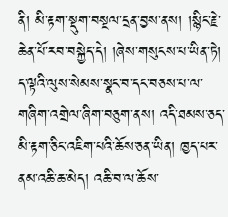ནི། མི་རྟག་སྡུག་བསྔལ་དྲན་བྱས་ནས། །སྙིང་རྗེ་ཆེན་པོ་རབ་བསྐྱེད་དེ། །ཞེས་གསུངས་པ་ཡིན་ཏེ། ད་ལྟའི་ལུས་སེམས་སྣང་བ་དང་བཅས་པ་ལ་གཞིག་འགྲེལ་ཞིག་བཅུག་ནས། འདི་ཐམས་ཅད་མི་རྟག་ཅིང་འཇིག་པའི་ཆོས་ཅན་ཡིན། ཁྱད་པར་ནམ་འཆི་ཆ་མེད། འཆི་བ་ལ་ཆོས་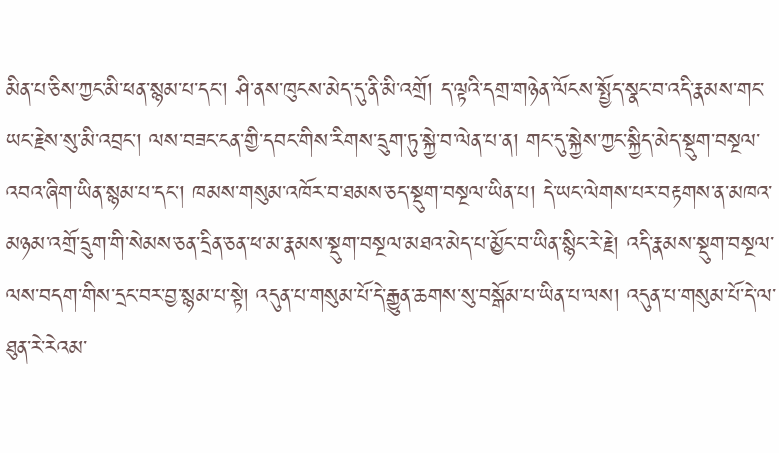མིན་པ་ཅིས་ཀྱང་མི་ཕན་སྙམ་པ་དང་། ཤི་ནས་ཁུངས་མེད་དུ་ནི་མི་འགྲོ། ད་ལྟའི་དགྲ་གཉེན་ལོངས་སྤྱོད་སྣང་བ་འདི་རྣམས་གང་ཡང་རྗེས་སུ་མི་འབྲང་། ལས་བཟང་ངན་གྱི་དབང་གིས་རིགས་དྲུག་ཏུ་སྐྱེ་བ་ལེན་པ་ན། གང་དུ་སྐྱེས་ཀྱང་སྐྱིད་མེད་སྡུག་བསྔལ་འབའ་ཞིག་ཡིན་སྙམ་པ་དང་། ཁམས་གསུམ་འཁོར་བ་ཐམས་ཅད་སྡུག་བསྔལ་ཡིན་པ། དེ་ཡང་ལེགས་པར་བརྟགས་ན་མཁའ་མཉམ་འགྲོ་དྲུག་གི་སེམས་ཅན་དྲིན་ཅན་ཕ་མ་རྣམས་སྡུག་བསྔལ་མཐའ་མེད་པ་མྱོང་བ་ཡིན་སྙིང་རེ་རྗེ། འདི་རྣམས་སྡུག་བསྔལ་ལས་བདག་གིས་དྲང་བར་བྱ་སྙམ་པ་སྟེ། འདུན་པ་གསུམ་པོ་དེ་རྒྱུན་ཆགས་སུ་བསྒོམ་པ་ཡིན་པ་ལས། འདུན་པ་གསུམ་པོ་དེ་ལ་ཐུན་རེ་རེའམ་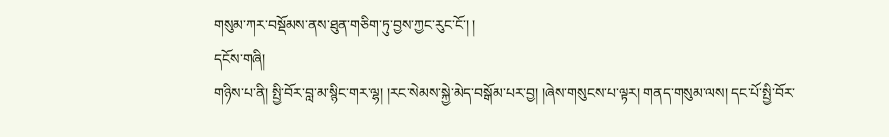གསུམ་ཀར་བསྡོམས་ནས་ཐུན་གཅིག་ཏུ་བྱས་ཀྱང་རུང་ངོ་། །
དངོས་གཞི།
གཉིས་པ་ནི། སྤྱི་བོར་བླ་མ་སྙིང་གར་ལྷ། །རང་སེམས་སྐྱེ་མེད་བསྒོམ་པར་བྱ། །ཞེས་གསུངས་པ་ལྟར། གནད་གསུམ་ལས། དང་པོ་སྤྱི་བོར་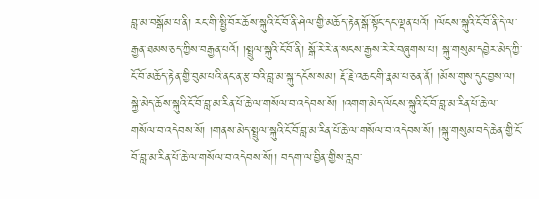བླ་མ་བསྒོམ་པ་ནི། རང་གི་སྤྱི་བོར་ཆོས་སྐུའི་ངོ་བོ་ནི་ཤེལ་གྱི་མཆོད་རྟེན་སྒོ་སྟོང་དང་ལྡན་པའོ། །ལོངས་སྐུའི་ངོ་བོ་ནི་དེ་ལ་རྒྱན་ཐམས་ཅད་ཀྱིས་བརྒྱན་པའོ། །སྤྲུལ་སྐུའི་ངོ་བོ་ནི། སྒོ་རེ་རེ་ན་སངས་རྒྱས་རེ་རེ་བཞུགས་པ། སྐུ་གསུམ་དབྱེར་མེད་ཀྱི་ངོ་བོ་མཆོད་རྟེན་གྱི་བུམ་པའི་ནང་ན་རྩ་བའི་བླ་མ་སྐུ་དངོས་སམ། རྡོ་རྗེ་འཆང་གི་རྣམ་པ་ཅན་ནོ། །མོས་གུས་དུང་བྱས་ལ། སྐྱེ་མེད་ཆོས་སྐུའི་ངོ་བོ་བླ་མ་རིན་པོ་ཆེ་ལ་གསོལ་བ་འདེབས་སོ། །འགག་མེད་ལོངས་སྐུའི་ངོ་བོ་བླ་མ་རིན་པོ་ཆེ་ལ་གསོལ་བ་འདེབས་སོ། །གནས་མེད་སྤྲུལ་སྐུའི་ངོ་བོ་བླ་མ་རིན་པོ་ཆེ་ལ་གསོལ་བ་འདེབས་སོ། །སྐུ་གསུམ་བདེ་ཆེན་གྱི་ངོ་བོ་བླ་མ་རིན་པོ་ཆེ་ལ་གསོལ་བ་འདེབས་སོ།། བདག་ལ་བྱིན་གྱིས་རླབ་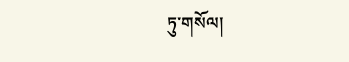ཏུ་གསོལ།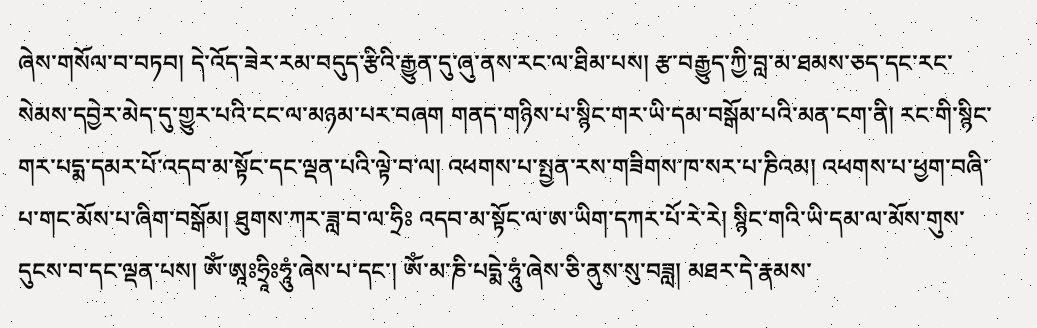ཞེས་གསོལ་བ་བཏབ། དེ་འོད་ཟེར་རམ་བདུད་རྩིའི་རྒྱུན་དུ་ཞུ་ནས་རང་ལ་ཐིམ་པས། རྩ་བརྒྱུད་ཀྱི་བླ་མ་ཐམས་ཅད་དང་རང་སེམས་དབྱེར་མེད་དུ་གྱུར་པའི་ངང་ལ་མཉམ་པར་བཞག གནད་གཉིས་པ་སྙིང་གར་ཡི་དམ་བསྒོམ་པའི་མན་ངག་ནི། རང་གི་སྙིང་གར་པདྨ་དམར་པོ་འདབ་མ་སྟོང་དང་ལྡན་པའི་ལྟེ་བ་ལ། འཕགས་པ་སྤྱན་རས་གཟིགས་ཁ་སར་པ་ཎིའམ། འཕགས་པ་ཕྱག་བཞི་པ་གང་མོས་པ་ཞིག་བསྒོམ། ཐུགས་ཀར་ཟླ་བ་ལ་ཧྲིཿ འདབ་མ་སྟོང་ལ་ཨ་ཡིག་དཀར་པོ་རེ་རེ། སྙིང་གའི་ཡི་དམ་ལ་མོས་གུས་དུངས་བ་དང་ལྡན་པས། ཨོཾ་ཨཱཿཧྲཱིཿཧཱུཾ་ཞེས་པ་དང་། ཨོཾ་མ་ཎི་པདྨེ་ཧཱུཾ་ཞེས་ཅི་ནུས་སུ་བཟླ། མཐར་དེ་རྣམས་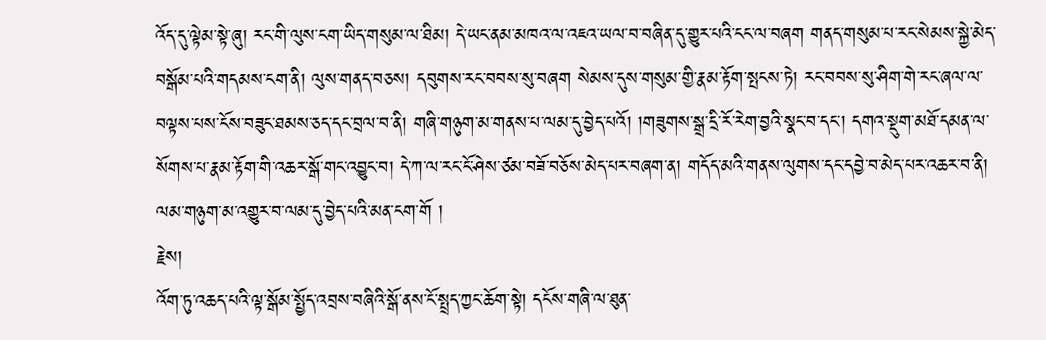འོད་དུ་ལྟེམ་སྟེ་ཞུ། རང་གི་ལུས་ངག་ཡིད་གསུམ་ལ་ཐིམ། དེ་ཡང་ནམ་མཁའ་ལ་འཇའ་ཡལ་བ་བཞིན་དུ་གྱུར་པའི་ངང་ལ་བཞག གནད་གསུམ་པ་རང་སེམས་སྐྱེ་མེད་བསྒོམ་པའི་གདམས་ངག་ནི། ལུས་གནད་བཅས། དབུགས་རང་བབས་སུ་བཞག སེམས་དུས་གསུམ་གྱི་རྣམ་རྟོག་སྤངས་ཏེ། རང་བབས་སུ་ཤིག་གེ་རང་ཞལ་ལ་བལྟས་པས་ངོས་བཟུང་ཐམས་ཅད་དང་བྲལ་བ་ནི། གཞི་གཉུག་མ་གནས་པ་ལམ་དུ་བྱེད་པའོ། །གཟུགས་སྒྲ་དྲི་རོ་རེག་བྱའི་སྣང་བ་དང་། དགའ་སྡུག་མཐོ་དམན་ལ་སོགས་པ་རྣམ་རྟོག་གི་འཆར་སྒོ་གང་འབྱུང་བ། དེ་ཀ་ལ་རང་ངོ་ཤེས་ཙམ་བཟོ་བཅོས་མེད་པར་བཞག་ན། གདོད་མའི་གནས་ལུགས་དང་དབྱེ་བ་མེད་པར་འཆར་བ་ནི། ལམ་གཉུག་མ་འགྱུར་བ་ལམ་དུ་བྱེད་པའི་མན་ངག་གོ །
རྗེས།
འོག་ཏུ་འཆད་པའི་ལྟ་སྒོམ་སྤྱོད་འབྲས་བཞིའི་སྒོ་ནས་ངོ་སྤྲད་ཀྱང་ཆོག་སྟེ། དངོས་གཞི་ལ་ཐུན་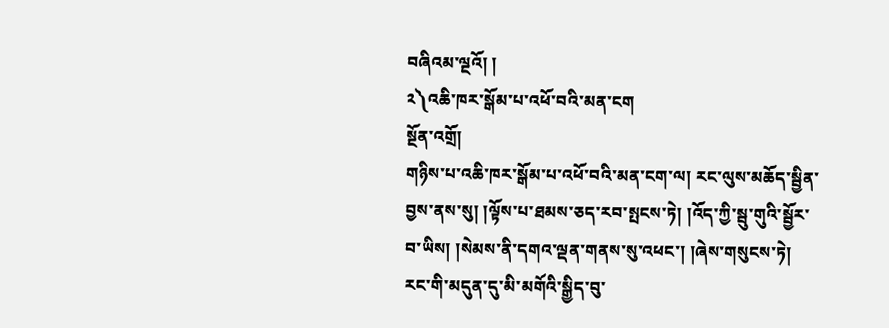བཞིའམ་ལྔའོ། །
༢༽འཆི་ཁར་སྒོམ་པ་འཕོ་བའི་མན་ངག
སྔོན་འགྲོ།
གཉིས་པ་འཆི་ཁར་སྒོམ་པ་འཕོ་བའི་མན་ངག་ལ། རང་ལུས་མཆོད་སྦྱིན་བྱས་ནས་སུ། །ལྟོས་པ་ཐམས་ཅད་རབ་སྤངས་ཏེ། །འོད་ཀྱི་སྦུ་གུའི་སྦྱོར་བ་ཡིས། །སེམས་ནི་དགའ་ལྡན་གནས་སུ་འཕང་། །ཞེས་གསུངས་ཏེ། རང་གི་མདུན་དུ་མི་མགོའི་སྒྱིད་བུ་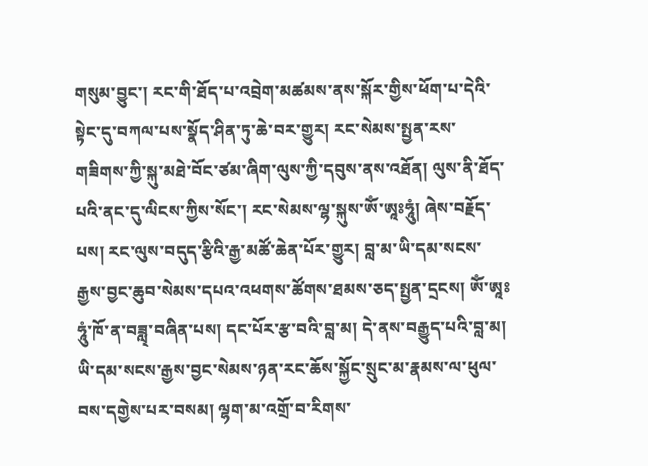གསུམ་བྱུང་། རང་གི་ཐོད་པ་འབྲེག་མཚམས་ནས་སྐོར་གྱིས་ཕོག་པ་དེའི་སྟེང་དུ་བཀལ་པས་སྣོད་ཤིན་ཏུ་ཆེ་བར་གྱུར། རང་སེམས་སྤྱན་རས་གཟིགས་ཀྱི་སྐུ་མཐེ་བོང་ཙམ་ཞིག་ལུས་ཀྱི་དབུས་ནས་འཐོན། ལུས་ནི་ཐོད་པའི་ནང་དུ་ལིངས་ཀྱིས་སོང་། རང་སེམས་ལྷ་སྐུས་ཨོཾ་ཨཱཿཧཱུཾ། ཞེས་བརྗོད་པས། རང་ལུས་བདུད་རྩིའི་རྒྱ་མཚོ་ཆེན་པོར་གྱུར། བླ་མ་ཡི་དམ་སངས་རྒྱས་བྱང་ཆུབ་སེམས་དཔའ་འཕགས་ཚོགས་ཐམས་ཅད་སྤྱན་དྲངས། ཨོཾ་ཨཱཿཧཱུཾ་ཁོ་ན་བཟླ྄་བཞིན་པས། དང་པོར་རྩ་བའི་བླ་མ། དེ་ནས་བརྒྱུད་པའི་བླ་མ། ཡི་དམ་སངས་རྒྱས་བྱང་སེམས་ཉན་རང་ཆོས་སྐྱོང་སྲུང་མ་རྣམས་ལ་ཕུལ་བས་དགྱེས་པར་བསམ། ལྷག་མ་འགྲོ་བ་རིགས་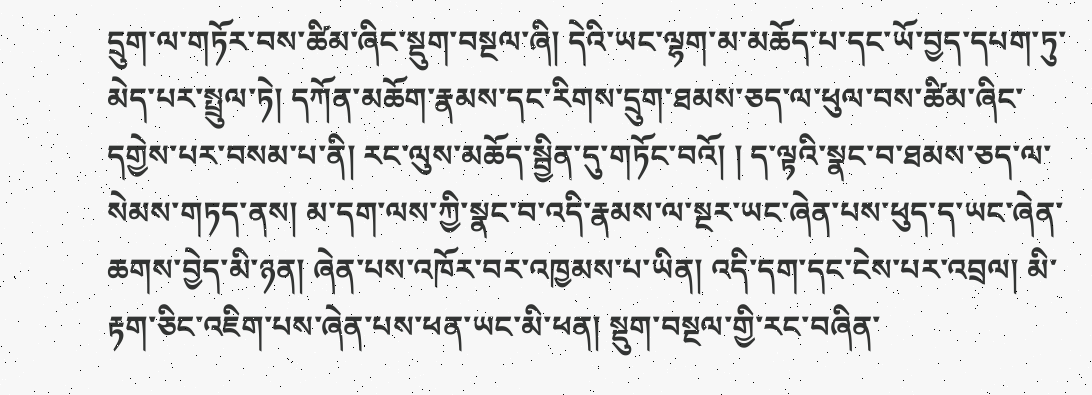དྲུག་ལ་གཏོར་བས་ཚིམ་ཞིང་སྡུག་བསྔལ་ཞི། དེའི་ཡང་ལྷག་མ་མཆོད་པ་དང་ཡོ་བྱད་དཔག་ཏུ་མེད་པར་སྤྲུལ་ཏེ། དཀོན་མཆོག་རྣམས་དང་རིགས་དྲུག་ཐམས་ཅད་ལ་ཕུལ་བས་ཚིམ་ཞིང་དགྱེས་པར་བསམ་པ་ནི། རང་ལུས་མཆོད་སྦྱིན་དུ་གཏོང་བའོ། ། ད་ལྟའི་སྣང་བ་ཐམས་ཅད་ལ་སེམས་གཏད་ནས། མ་དག་ལས་ཀྱི་སྣང་བ་འདི་རྣམས་ལ་སྔར་ཡང་ཞེན་པས་ཕུད་ད་ཡང་ཞེན་ཆགས་བྱེད་མི་ཉན། ཞེན་པས་འཁོར་བར་འཁྱམས་པ་ཡིན། འདི་དག་དང་ངེས་པར་འབྲལ། མི་རྟག་ཅིང་འཇིག་པས་ཞེན་པས་ཕན་ཡང་མི་ཕན། སྡུག་བསྔལ་གྱི་རང་བཞིན་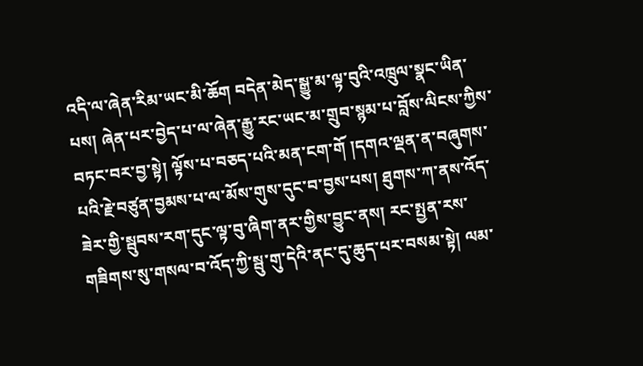འདི་ལ་ཞེན་རིམ་ཡང་མི་ཆོག བདེན་མེད་སྒྱུ་མ་ལྟ་བུའི་འཁྲུལ་སྣང་ཡིན་པས། ཞེན་པར་བྱེད་པ་ལ་ཞེན་རྒྱུ་རང་ཡང་མ་གྲུབ་སྙམ་པ་བློས་ལིངས་ཀྱིས་བཏང་བར་བྱ་སྟེ། ལྟོས་པ་བཅད་པའི་མན་ངག་གོ །དགའ་ལྡན་ན་བཞུགས་པའི་རྗེ་བཙུན་བྱམས་པ་ལ་མོས་གུས་དུང་བ་བྱས་པས། ཐུགས་ཀ་ནས་འོད་ཟེར་གྱི་སྦུབས་རག་དུང་ལྟ་བུ་ཞིག་ནར་གྱིས་བྱུང་ནས། རང་སྤྱན་རས་གཟིགས་སུ་གསལ་བ་འོད་ཀྱི་སྦུ་གུ་དེའི་ནང་དུ་ཆུད་པར་བསམ་སྟེ། ལམ་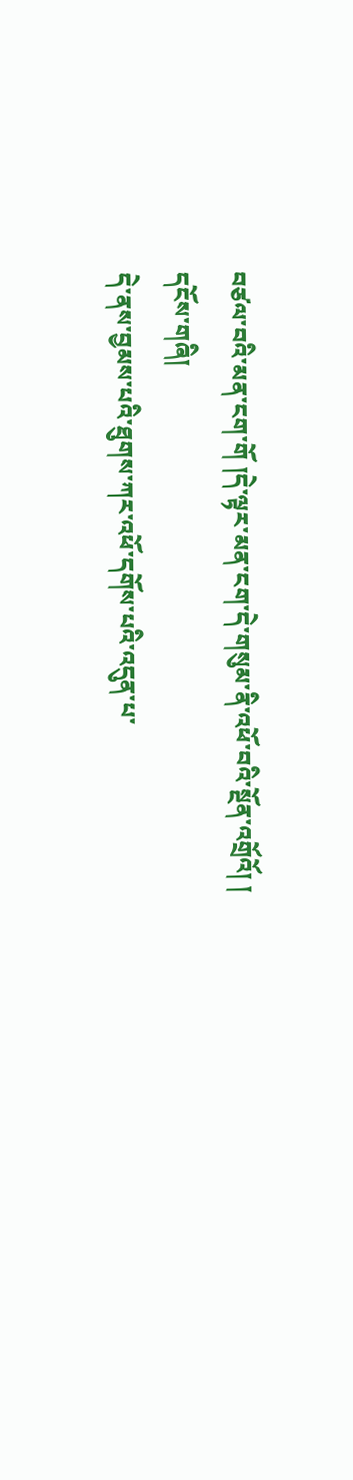བཙལ་བའི་མན་ངག་གོ །དེ་ལྟར་མན་ངག་དེ་གསུམ་ནི་འཕོ་བའི་སྔོན་འགྲོའོ། །
དངོས་གཞི།
དེ་ནས་བྱམས་པའི་ཐུགས་ཀར་འཕོ་དགོས་པའི་འདུན་པ་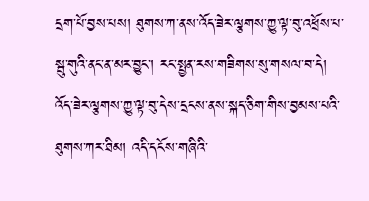དྲག་པོ་བྱས་པས། ཐུགས་ཀ་ནས་འོད་ཟེར་ལྕགས་ཀྱུ་ལྟ་བུ་འཕྲོས་པ་སྦུ་གུའི་ནང་ན་མར་བྱུང་། རང་སྤྱན་རས་གཟིགས་སུ་གསལ་བ་དེ། འོད་ཟེར་ལྕགས་ཀྱུ་ལྟ་བུ་དེས་དྲངས་ནས་སྐད་ཅིག་གིས་བྱམས་པའི་ཐུགས་ཀར་ཐིམ། འདི་དངོས་གཞིའི་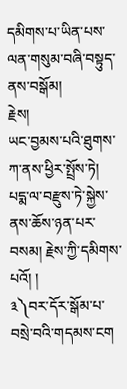དམིགས་པ་ཡིན་པས་ལན་གསུམ་བཞི་བསྟུད་ནས་བསྒོམ།
རྗེས།
ཡང་བྱམས་པའི་ཐུགས་ཀ་ནས་ཕྱིར་སྤྲོས་ཏེ། པདྨ་ལ་བརྫུས་ཏེ་སྐྱེས་ནས་ཆོས་ཉན་པར་བསམ། རྗེས་ཀྱི་དམིགས་པའོ། །
༣༽བར་དོར་སྒོམ་པ་བསྲེ་བའི་གདམས་ངག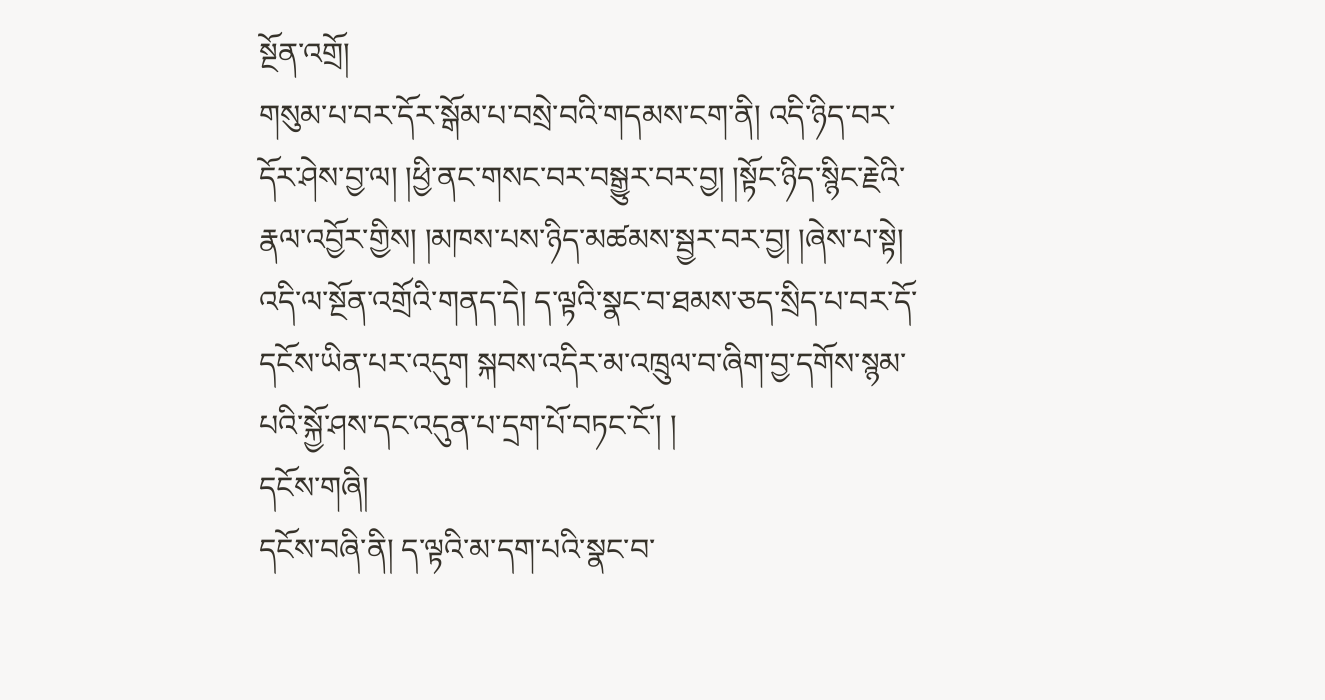སྔོན་འགྲོ།
གསུམ་པ་བར་དོར་སྒོམ་པ་བསྲེ་བའི་གདམས་ངག་ནི། འདི་ཉིད་བར་དོར་ཤེས་བྱ་ལ། །ཕྱི་ནང་གསང་བར་བསྒྱུར་བར་བྱ། །སྟོང་ཉིད་སྙིང་རྗེའི་རྣལ་འབྱོར་གྱིས། །མཁས་པས་ཉིད་མཚམས་སྦྱར་བར་བྱ། །ཞེས་པ་སྟེ། འདི་ལ་སྔོན་འགྲོའི་གནད་དེ། ད་ལྟའི་སྣང་བ་ཐམས་ཅད་སྲིད་པ་བར་དོ་དངོས་ཡིན་པར་འདུག སྐབས་འདིར་མ་འཁྲུལ་བ་ཞིག་བྱ་དགོས་སྙམ་པའི་སྐྱོ་ཤས་དང་འདུན་པ་དྲག་པོ་བཏང་ངོ་། །
དངོས་གཞི།
དངོས་བཞི་ནི། ད་ལྟའི་མ་དག་པའི་སྣང་བ་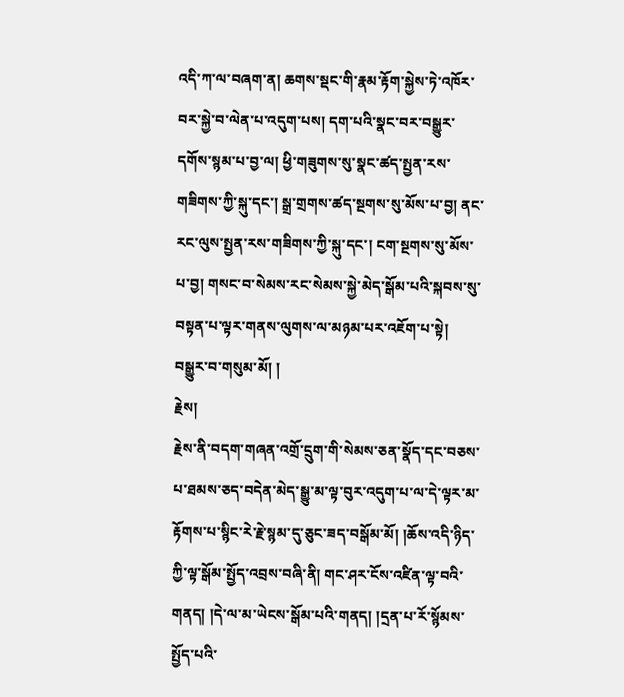འདི་ཀ་ལ་བཞག་ན། ཆགས་སྡང་གི་རྣམ་རྟོག་སྐྱེས་ཏེ་འཁོར་བར་སྐྱེ་བ་ལེན་པ་འདུག་པས། དག་པའི་སྣང་བར་བསྒྱུར་དགོས་སྙམ་པ་བྱ་ལ། ཕྱི་གཟུགས་སུ་སྣང་ཚད་སྤྱན་རས་གཟིགས་ཀྱི་སྐུ་དང་། སྒྲ་གྲགས་ཚད་སྔགས་སུ་མོས་པ་བྱ། ནང་རང་ལུས་སྤྱན་རས་གཟིགས་ཀྱི་སྐུ་དང་། ངག་སྔགས་སུ་མོས་པ་བྱ། གསང་བ་སེམས་རང་སེམས་སྐྱེ་མེད་སྒོམ་པའི་སྐབས་སུ་བསྟན་པ་ལྟར་གནས་ལུགས་ལ་མཉམ་པར་འཇོག་པ་སྟེ། བསྒྱུར་བ་གསུམ་མོ། །
རྗེས།
རྗེས་ནི་བདག་གཞན་འགྲོ་དྲུག་གི་སེམས་ཅན་སྣོད་དང་བཅས་པ་ཐམས་ཅད་བདེན་མེད་སྒྱུ་མ་ལྟ་བུར་འདུག་པ་ལ་དེ་ལྟར་མ་རྟོགས་པ་སྙིང་རེ་རྗེ་སྙམ་དུ་ཅུང་ཟད་བསྒོམ་མོ། །ཆོས་འདི་ཉིད་ཀྱི་ལྟ་སྒོམ་སྤྱོད་འབྲས་བཞི་ནི། གང་ཤར་ངོས་འཛིན་ལྟ་བའི་གནད། །དེ་ལ་མ་ཡེངས་སྒོམ་པའི་གནད། །དྲན་པ་རོ་སྙོམས་སྤྱོད་པའི་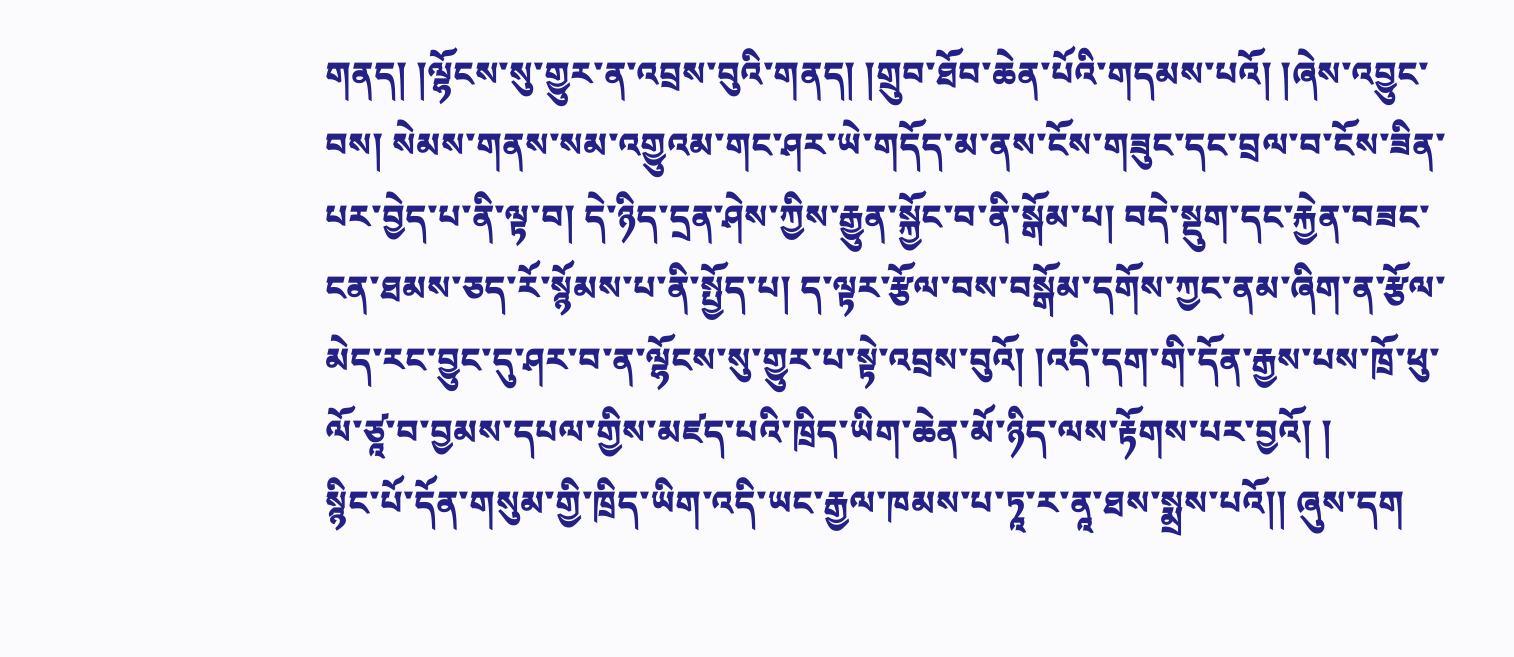གནད། །ལྷོངས་སུ་གྱུར་ན་འབྲས་བུའི་གནད། །གྲུབ་ཐོབ་ཆེན་པོའི་གདམས་པའོ། །ཞེས་འབྱུང་བས། སེམས་གནས་སམ་འགྱུའམ་གང་ཤར་ཡེ་གདོད་མ་ནས་ངོས་གཟུང་དང་བྲལ་བ་ངོས་ཟིན་པར་བྱེད་པ་ནི་ལྟ་བ། དེ་ཉིད་དྲན་ཤེས་ཀྱིས་རྒྱུན་སྐྱོང་བ་ནི་སྒོམ་པ། བདེ་སྡུག་དང་རྐྱེན་བཟང་ངན་ཐམས་ཅད་རོ་སྙོམས་པ་ནི་སྤྱོད་པ། ད་ལྟར་རྩོལ་བས་བསྒོམ་དགོས་ཀྱང་ནམ་ཞིག་ན་རྩོལ་མེད་རང་བྱུང་དུ་ཤར་བ་ན་ལྷོངས་སུ་གྱུར་པ་སྟེ་འབྲས་བུའོ། །འདི་དག་གི་དོན་རྒྱས་པས་ཁྲོ་ཕུ་ལོ་ཙཱ་བ་བྱམས་དཔལ་གྱིས་མཛད་པའི་ཁྲིད་ཡིག་ཆེན་མོ་ཉིད་ལས་རྟོགས་པར་བྱའོ། །
སྙིང་པོ་དོན་གསུམ་གྱི་ཁྲིད་ཡིག་འདི་ཡང་རྒྱལ་ཁམས་པ་ཏཱ་ར་ནཱ་ཐས་སྨྲས་པའོ།། ཞུས་དག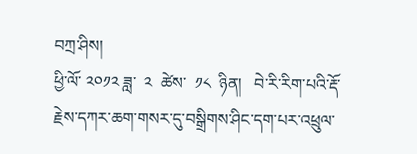བཀྲ་ཤིས།
ཕྱི་ལོ་ ༢༠༡༢ ཟླ་  ༢  ཚེས་  ༡༨  ཉིན།   བེ་རི་རིག་པའི་རྡོ་རྗེས་དཀར་ཆག་གསར་དུ་བསྒྲིགས་ཤིང་དག་པར་འཕྲུལ་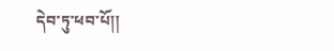དེབ་ཏུ་ཕབ་པོ།།